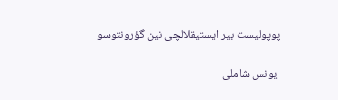پوپولیست بیر ایستیقلالچی نین گؤرونتوسو

 یونس شاملی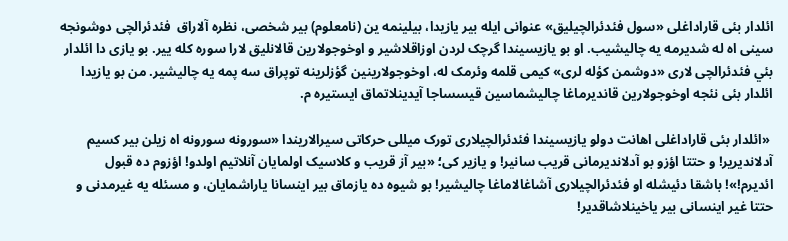ائلدار بئی قاراداغلی «سول فئدئرالچیلیق» عنوانی ایله بیر یازیدا، بیلینمه ین (نامعلوم) بیر شخصی، نظره آلاراق  فئدئرالچی دوشونجه سینی اه له شدیرمه یه چالیشیب. او بو یازیسیندا گرچک لردن اوزاقلاشیر و اوخوجولارین قالانلیق لارا سوره کله ییر. بو یازی دا ائلدار بئي فئدئرالچی لاری «دوشمن کؤله لری» کیمی قلمه وئرمک له، اوخوجولارینین گؤزلرینه توپراق سه پمه یه چالیشیر. من بو یازیدا ائلدار بئی نئجه اوخوجولارین قاندیرماغا چالیشماسین قیسساجا آیدینلاتماق ایستیره م.

 «ائلدار بئی قاراداغلی اهانت دولو یازیسیندا فئدئرالچیلاری تورک میللی حرکاتی سیرالاریندا «سورونه سورونه اه زیلن بیر کسیم آدلاندیریر! و حتتا اؤزو بو آدلاندیرمانی قریب سانیر! و یازیر کی؛ «بیر آز قریب و کلاسیک اولمایان آنلاتیم اولدو! اؤزوم ده قبول ائدیرم!»! باشقا دئیشله او فئدئرالچیلاری آشاغالاماغا چالیشیر! بو شیوه ده یازماق بیر اینسانا یاراشمایان، و مسئله یه غیرمدنی و حتتا غیر اینسانی بیر یاخینلاشاقدیر!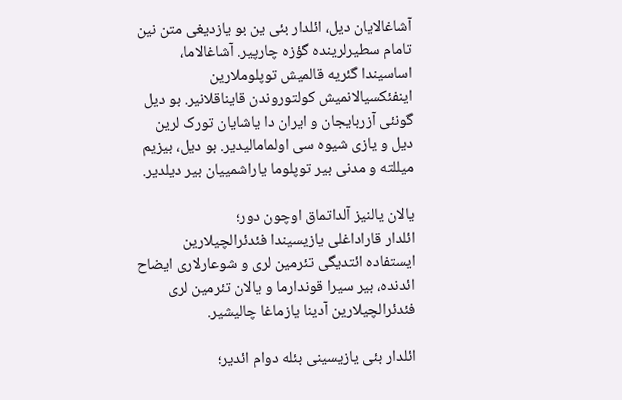آشاغالایان دیل، ائلدار بئی ین بو یازدیغی متن نین تامام سطیرلرینده گؤزه چارپیر. آشاغالاما، اساسیندا گئریه قالمیش توپلوملارین اینفئکسیالانمیش کولتوروندن قایناقلانیر. بو دیل گونئی آزربایجان و ایران دا یاشایان تورک لرین دیل و یازی شیوه سی اولمامالیدیر. بو دیل، بیزیم میللته و مدنی بیر توپلوما یاراشمییان بیر دیلدیر.

یالان یالنیز آلداتماق اوچون دور؛
ائلدار قاراداغلی یازیسیندا فئدئرالچیلارین ایستفاده ائتدیگی تئرمین لری و شوعارلاری ایضاح ائدنده، بیر سیرا قوندارما و یالان تئرمین لری فئدئرالچیلارین آدینا یازماغا چالیشیر.

ائلدار بئی یازیسینی بئله دوام ائدیر؛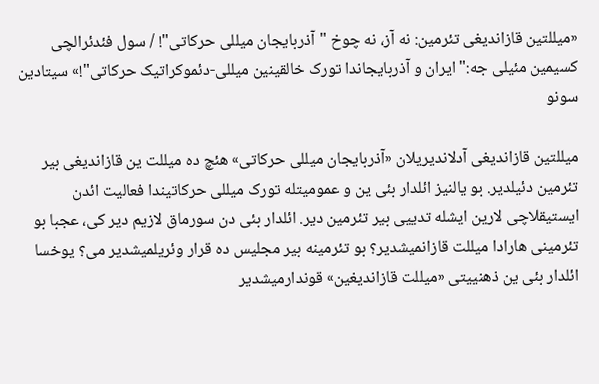«میللتین قازاندیغی تئرمین: نه آز، نه چوخ "آذربایجان میللی حرکاتی"! / سول فئدئرالچی کسیمین مئیلی جه:"ایران و آذربایجاندا تورک خالقینین میللی-دئموکراتیک حرکاتی"!» سیتادین سونو

میللتین قازاندیغی آدلاندیریلان «آذربایجان میللی حرکاتی» هئچ ده میللت ین قازاندیغی بیر تئرمین دئیلدیر. بو یالنیز ائلدار بئی ین و عمومیتله تورک میللی حرکاتیندا فعالیت ائدن ایستیقلاچی لارین ایشله تدییی بیر تئرمین دیر. ائلدار بئی دن سورماق لازیم دیر کی، عجبا بو تئرمینی هارادا میللت قازانمیشدیر؟ بو تئرمینه بیر مجلیس ده قرار وئریلمیشدیر می؟ یوخسا ائلدار بئی ین ذهنییتی «میللت قازاندیغین» قوندارمیشدیر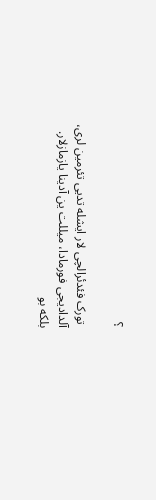؟

 تورک فئدئرالچی لار ایشله تدیی تئرمین لری، آلدادیجی فورمادا، میللت ین آدینا یازمازلار. بلکه بو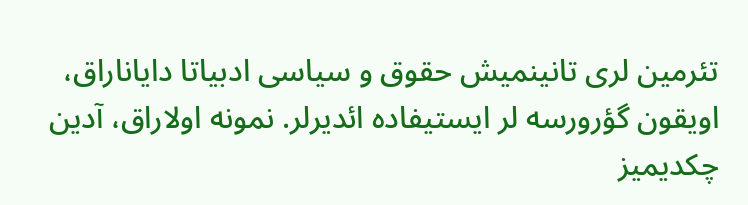تئرمین لری تانینمیش حقوق و سیاسی ادبیاتا دایاناراق، اویقون گؤرورسه لر ایستیفاده ائدیرلر. نمونه اولاراق، آدین چکدیمیز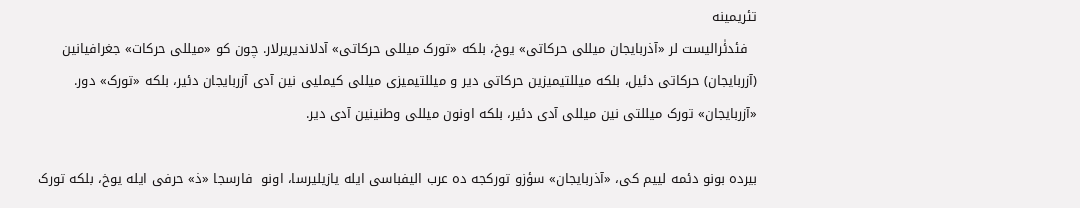تئریمینه
  فئدئٰرالیست لر «آذربایجان میللی حرکاتی» یوخ، بلکه «تورک میللی حرکاتی» آدلاندیریرلار. چون کو «میللی حرکات» جغرافیانین (آزربایجان) حرکاتی دئیل، بلکه میللتیمیزین حرکاتی دیر و میللتیمیزی میللی کیملیی نین آدی آزربایجان دئير، بلکه «تورک» دور. «آزربایجان» تورک میللتی نین میللی آدی دئیر، بلکه اونون میللی وطنینین آدی دیر.

بیرده بونو دئمه لییم کی، «آذربایجان» سؤزو تورکجه ده عرب الیفباسی ایله یازیلیرسا، اونو  فارسجا «ذ» حرفی ایله یوخ، بلکه تورک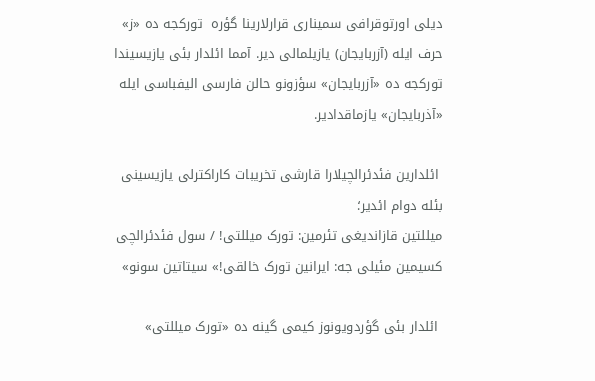دیلی اورتوقرافی سمیناری قرارلارینا گؤره  تورکجه ده «ز» حرف ایله (آزربایجان) یازیلمالی دیر. آمما ائلدار بئی یازیسیندا تورکجه ده «آزربایجان» سؤزونو حالن فارسی الیفباسی ایله «آذربایجان» یازماقدادیر.

 ائلدارین فئدئرالچیلارا قارشی تخریبات کاراکترلی یازیسینی بئله دوام ائدیر؛
میللتین قازاندیغی تئرمین: تورک میللتی! / سول فئدئرالچی کسیمین مئیلی جه: ایرانین تورک خالقی!» سیتاتین سونو»

 ائلدار بئی گؤردویونوز کیمی گینه ده «تورک میللتی»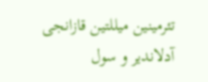تئرمینین میللتین قازانجی آدلاندیر و سول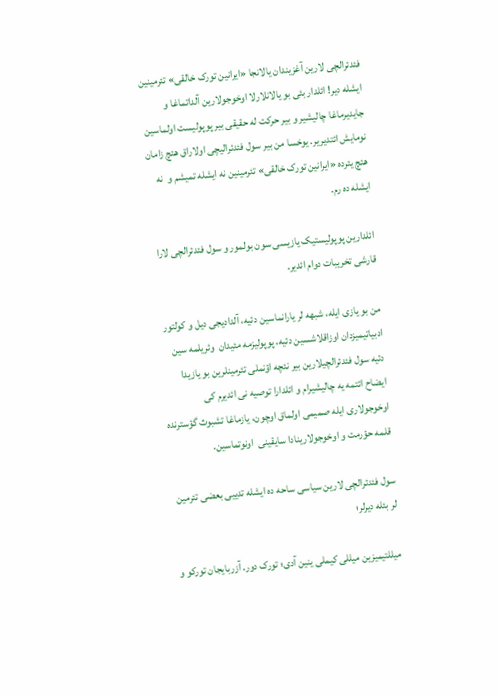فئدئرالچی لارین آغزیندان یالانجا «ایرانین تورک خالقی» تئرمینین ایشله دیر! ائلدار بئی بو یالانلارلا اوخوجولارین آلداتماغا و جایدیرماغا چالیشیر و بیر حرکت له حقیقی بیر پوپولیست اولماسین نومایش ائتدیریر. یوخسا من بیر سول فئدئرالیچی اولاراق هئچ زامان هئچ یئرده «ایرانین تورک خالقی» تئرمینین نه ایشله تمیشم و  نه ایشله ده رم.

ائلدارین پوپولیستیک یازیسی سون بولمور و سول فئدئرالچی لارا قارشی تخریبات دوام ائدیر.

من بو یازی ایله، شبهه لر یارانماسین دئیه، آلدادیجی دیل و کولتور ادبیاتیمیزدان اوزاقلاشسین دئیه، پوپولیزمه مئیدان  وئریلمه سین دئیه سول فئدئرالچیلارین بیر نئچه اؤنملی تئرمینلرین بو یازیدا ایضاح ائتمه یه چالیشیرام و ائلدارا توصیه نی ائدیرم کی اوخوجولاری ایله صمیمی اولماق اوچون، یازماغا تشبوث گؤسترنده قلمه حؤرمت و اوخوجولارینادا سایقینی  اونوتماسین.

سول فئدئرالچی لارین سیاسی ساحه ده ایشله تدییی بعضی تئرمین لر بئله دیرلر؛

میللتیمیزین میللی کیملی ینین آدی؛ تورک دور. آزربایجان تورکو و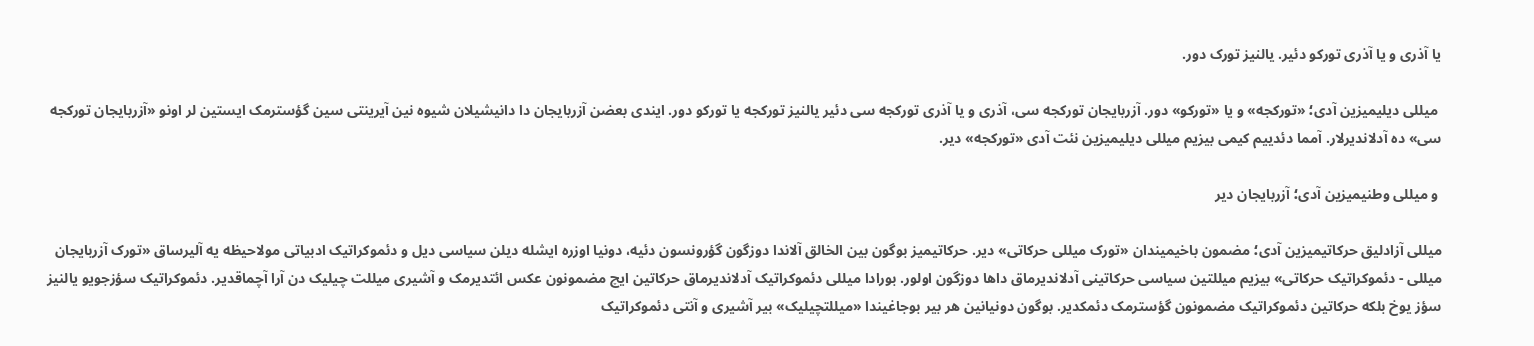یا آذری و یا آذری تورکو دئیر. یالنیز تورک دور.

 میللی دیلیمیزین آدی؛ «تورکجه» و یا «تورکو» دور. آزربایجان تورکجه سی، آذری و یا آذری تورکجه سی دئیر یالنیز تورکجه یا تورکو دور. ایندی بعضن آزربایجان دا دانیشیلان شیوه نین آیرینتی سین گؤسترمک ایستین لر اونو «آزربایجان تورکجه سی» ده آدلاندیرلار. آمما دئدییم کیمی بیزیم میللی دیلیمیزین نئت آدی «تورکجه» دیر.

 و میللی وطنیمیزین آدی؛ آزربایجان دیر

میللی آزادلیق حرکاتیمیزین آدی؛ مضمون باخیمیندان «تورک میللی حرکاتی» دیر. حرکاتیمیز بوگون بین الخالق آلاندا دوزگون گؤرونسون دئيه، دونیا اوزره ایشله دیلن سیاسی دیل و دئموکراتیک ادبیاتی مولاحیظه یه آلیرساق «تورک آزربایجان میللی - دئموکراتیک حرکاتی» بیزیم میللتین سیاسی حرکاتینی آدلاندیرماق داها دوزگون اولور. بورادا میللی دئموکراتیک آدلاندیرماق حرکاتین ایچ مضمونون عکس ائتدیرمک و آشیری میللت چیلیک دن آرا آچماقدیر. دئموکراتیک سؤزجویو یالنیز سؤز یوخ بلکه حرکاتین دئموکراتیک مضمونون گؤسترمک دئمکدیر. بوگون دونیانین هر بیر بوجاغیندا «میللتچیلیک» بیر آشیری و آنتی دئموکراتیک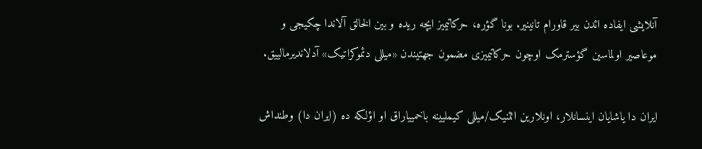آنلایشی ایفاده ائدن بیر قاورام تانینیر. بونا گؤره، حرکاتیمیز ایچه ریده و بین الخالق آلاندا چکیجی و موعاصیر اولماسین گؤسترمک اوچون حرکاتیمیزی مضمون جهتیندن «میللی دئموکراتیک» آدلاندیرمالییق.

ایران دا یاشایان اینسانلار، اونلارین ائتنیک/میللی کیملیینه باخمییاراق او اؤلکه ده (ایران دا) وطنداش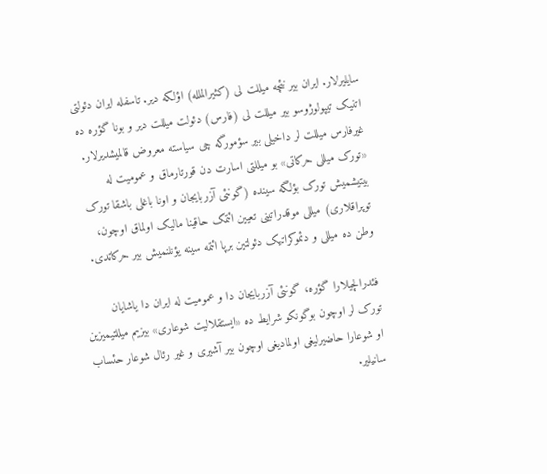سایلیرلار. ایران بیر نئچه میللت لی (کثیرالملله) اؤلکه دیر. تاسفله ایران دئولتی اتنیک تیپولوژوسو بیر میللت لی (فارس) دئولت میللت دیر و بونا گؤره ده غیرفارس میللت لر داخیلی بیر سؤمورگه چی سیاسته معروض قالمیشدیرلار. «تورک میللی حرکاتی» بو میللتی اسارت دن قورتارماق و عمومیت له بیتیشمیش تورک بؤلگه سینده (گونئی آزربایجان و اونا باغلی باشقا تورک توپراقلاری) میللی موقدراتینی تعیین ائتمک حاقینا مالیک اولماق اوچون، وطن ده میللی و دئموکراتیک دئولتین برپا ائتمه سینه یؤنلنمیش بیر حرکاتدی.

فئدرالچیلارا گؤره، گونئی آزربایجان دا و عمومیت له ایران دا یاشایان تورک لر اوچون بوگونکو شرایط ده «ایستقلالیت شوعاری» بیزیم میللتیمیزین او شوعارا حاضیرلیغی اولمادیغی اوچون بیر آشیری و غیر رئال شوعار حئساب سانیلیر.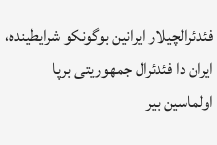فئدئرالچیلار ایرانین بوگونکو شرایطینده، ایران دا فئدئرال جمهوریتی برپا اولماسین بیر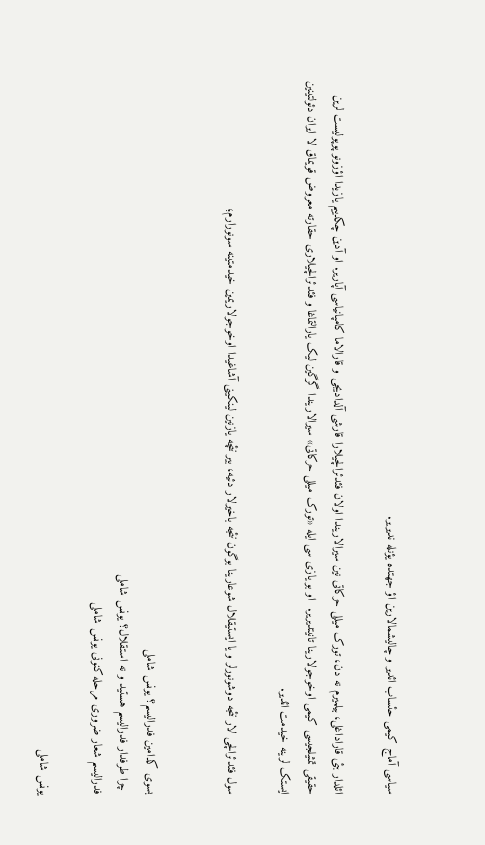سیاسی آماج کیمی حئساب ائدیر و چالیشمالارین اؤ جهتده یؤنله ندیریر.

ائلدار بئی قاراداغلی، بیلمیرم نه دن، تورک میللی حرکاتی نین سیرالاریندا اولان فئدئرالچیلارا قارشی آلدادیجی و قارالاما کامپانیاسی آپاریر. او آدین چکدییم یازیدا اؤزونو پوپولیست لرین حقیقی تمثیلجیسی کیمی اوخوجولارینا تانیتدیریر.  او بو یازی سی ایله «تورک میللی حرکاتی» سیرالاریندا گرگین لیک یارالتماغا و فئدئرالچیلاری حقارته معروض قویماق لا ایران دئولتینین ایستک لرینه خیدمت ائدیر.

سول فئدئرالچی لار نئجه دوشونورلر و یا ایستیقلال شوعارینا بوگون نئجه باخیرلار دئیه، بیر نئچه یازنین لینکینی آشاغیدا اوخوجولاریمین خیدمتینه سونورارم؛


بسوی کدامین فدرالیسم؟ یونس شاملی
 چرا طرفدار فدرالیسم هستید و نه استقلال؟ یونس شاملی
فدرالیسم شعار ضروری مرحله کنونی یونس شاملی

یونس شاملی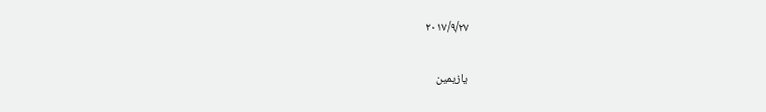۲۰۱۷/۹/۲۷

یازیمین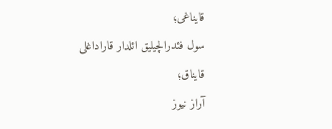قایناغی؛
سول فئدرالچیلیق ائلدار قاراداغلی
قایناق؛
آراز نیوز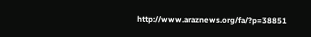http://www.araznews.org/fa/?p=38851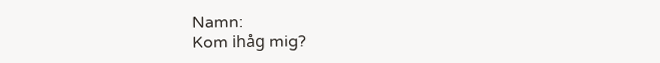Namn:
Kom ihåg mig?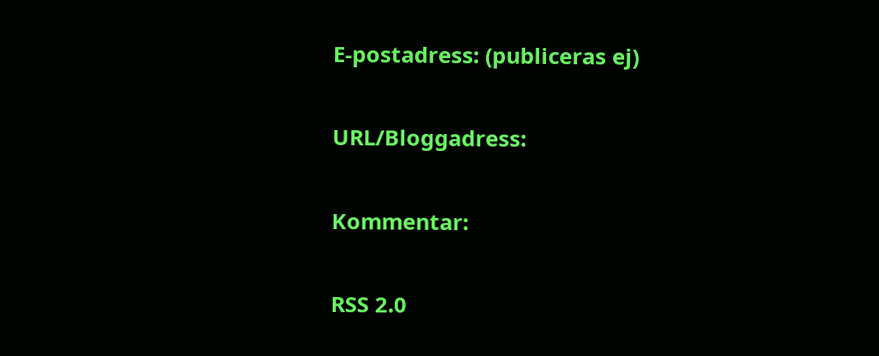E-postadress: (publiceras ej)

URL/Bloggadress:

Kommentar:

RSS 2.0